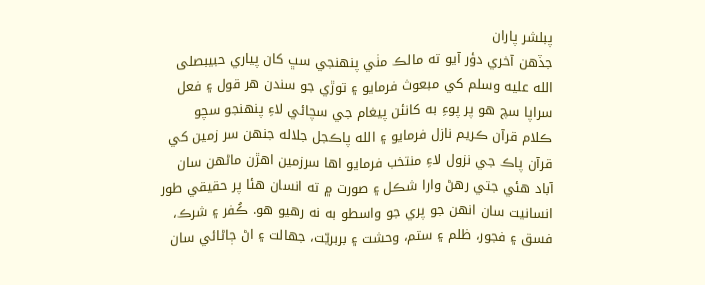پبلشر پاران
جڏهن آخري دؤر آيو ته مالڪ مٺي پنهنجي سڀ کان پياري حبيبصلى الله عليه وسلم کي مبعوث فرمايو ۽ توڙي جو سندن هر قول ۽ فعل سراپا سچ هو پر پوءِ به کانئن پيغام جي سچائي لاءِ پنهنجو سچو ڪلام قرآن ڪريم نازل فرمايو ۽ الله پاڪجل جلاله جنهن سر زمين کي قرآن پاڪ جي نزول لاءِ منتخب فرمايو اها سرزمين اهڙن ماڻهن سان آباد هئي جتي رهڻ وارا شڪل ۽ صورت ۾ ته انسان هئا پر حقيقي طور انسانيت سان انهن جو پري جو واسطو به نه رهيو هو. ڪُفر ۽ شرڪ، فسق ۽ فجور، ظلم ۽ ستم، وحشت ۽ بربريّت، جهالت ۽ اڻ ڄاڻائي سان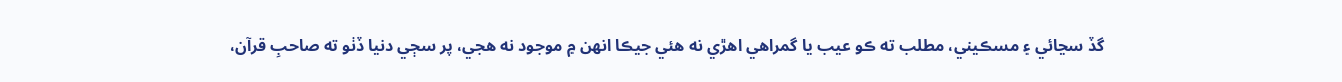گڏ سڃائي ۽ مسڪيني، مطلب ته ڪو عيب يا گمراهي اهڙي نه هئي جيڪا انهن ۾ موجود نه هجي، پر سڄي دنيا ڏٺو ته صاحبِ قرآن،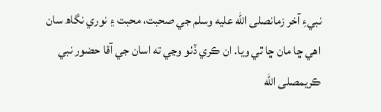نبيءِ آخر زمانصلى الله عليه وسلم جي صحبت، محبت ۽ نوري نگاھ سان اهي ڇا مان ڇا ٿي ويا. ان ڪري ڏٺو وڃي ته اسان جي آقا حضور نبي ڪريمصلى الله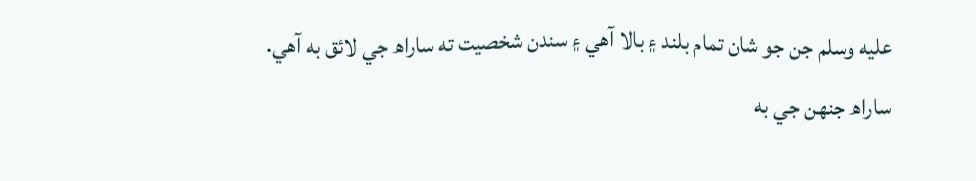عليه وسلم جن جو شان تمام بلند ۽ بالا آهي ۽ سندن شخصيت ته ساراھ جي لائق به آهي.
ساراھ جنهن جي به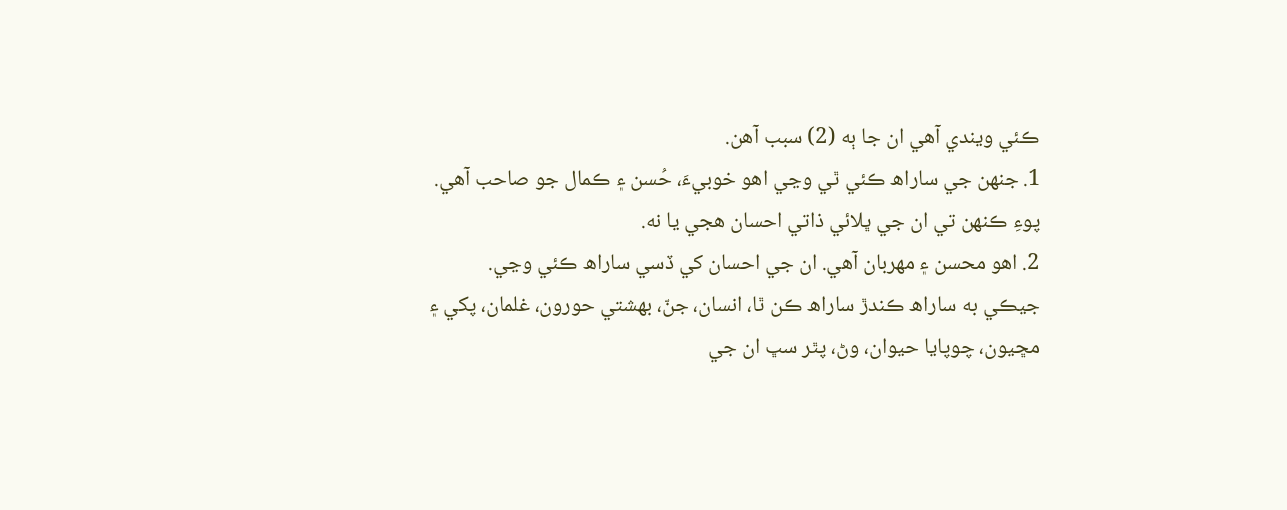ڪئي ويندي آهي ان جا ٻه (2) سبب آهن.
1. جنهن جي ساراھ ڪئي ٿي وڃي اهو خوبيءَ، حُسن ۽ ڪمال جو صاحب آهي. پوءِ ڪنهن تي ان جي ڀلائي ذاتي احسان هجي يا نه.
2. اهو محسن ۽ مهربان آهي. ان جي احسان کي ڏسي ساراھ ڪئي وڃي.
جيڪي به ساراھ ڪندڙ ساراھ ڪن ٿا، انسان، جنّ، بهشتي حورون، غلمان، پکي ۽ مڇيون، چوپايا حيوان، وڻ، پٿر سڀ ان جي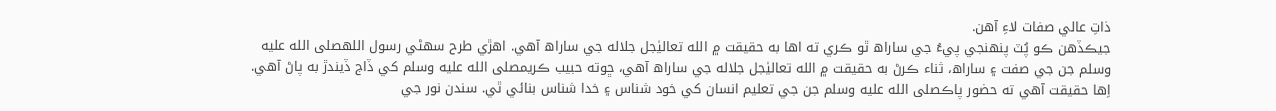ذاتِ عالي صفات لاءِ آهن.
جيڪڏهن ڪو پُٽ پنهنجي پيءُ جي ساراھ ٿو ڪري ته اها به حقيقت ۾ الله تعاليٰجل جلاله جي ساراھ آهي. اهڙي طرح سهڻي رسول اللهصلى الله عليه وسلم جن جي صفت ۽ ساراھ، ثناء ڪرڻ به حقيقت ۾ الله تعاليٰجل جلاله جي ساراھ آهي، ڇوته حبيب ڪريمصلى الله عليه وسلم کي ڏاج ڏيندڙ به پاڻ آهي.
اِها حقيقت آهي ته حضور پاڪصلى الله عليه وسلم جن جي تعليم انسان کي خود شناس ۽ خدا شناس بنائي ٿي. سندن نور جي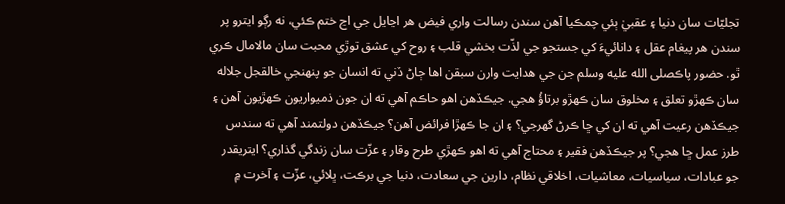تجليّات سان دنيا ۽ عقبيٰ ٻئي چمڪيا آهن سندن رسالت واري فيض هر اڃايل جي اڃ ختم ڪئي، نه رڳو ايترو پر سندن هر پيغام عقل ۽ دانائيءَ کي جستجو جي لذّت بخشي قلب ۽ روح کي عشق توڙي محبت سان مالامال ڪري ٿو. حضور پاڪصلى الله عليه وسلم جن جي هدايت وارن سبقن اها ڄاڻ ڏني ته انسان جو پنهنجي خالقجل جلاله سان ڪهڙو تعلق ۽ مخلوق سان ڪهڙو برتاؤُ هجي. جيڪڏهن اهو حاڪم آهي ته ان جون ذميواريون ڪهڙيون آهن ۽ جيڪڏهن رعيت آهي ته ان کي ڇا ڪرڻ گهرجي؟ ۽ ان جا ڪهڙا فرائض آهن؟ جيڪڏهن دولتمند آهي ته سندس طرز عمل ڇا هجي؟ پر جيڪڏهن فقير ۽ محتاج آهي ته اهو ڪهڙي طرح وقار ۽ عزّت سان زندگي گذاري؟ ايتريقدر جو عبادات، سياسيات، معاشيات، اخلاقي نظام، دارين جي سعادت، دنيا جي برڪت، ڀلائي، عزّت ۽ آخرت ۾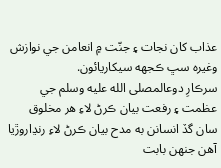عذاب کان نجات ۽ جنّت ۾ انعامن جي نوازش وغيره سڀ ڪجهه سيکاريائون.
سرڪارِ دوعالمصلى الله عليه وسلم جي عظمت ۽ رفعت بيان ڪرڻ لاءِ هر مخلوق سان گڏ انسانن به مدح بيان ڪرڻ لاءِ رنڍاروڙيا آهن جنهن بابت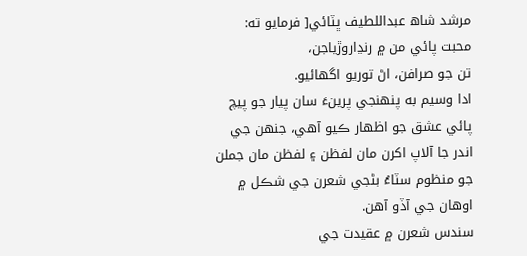مرشد شاھ عبداللطيف ڀٽائي[ فرمايو ته:
محبت پائي من ۾ رنڍاروڙياجن،
تن جو صرافن، اڻ توريو اگهائيو.
ادا وسيم به پنهنجي پرينءَ سان پيار جو پيچ پائي عشق جو اظهار ڪيو آهي، جنهن جي اندر جا آلاپ اکرن مان لفظن ۽ لفظن مان جملن جو منظوم سٽاءُ بڻجي شعرن جي شڪل ۾ اوهان جي آڏو آهن.
سندس شعرن ۾ عقيدت جي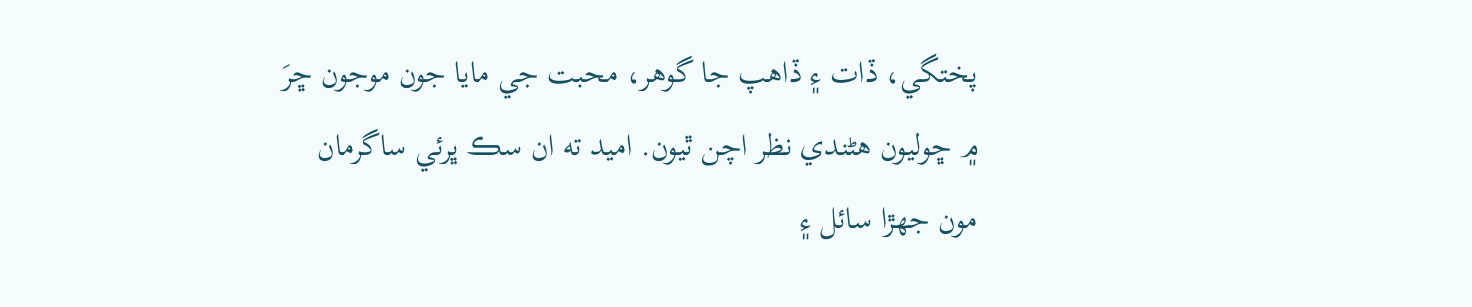پختگي، ڏات ۽ ڏاهپ جا گوهر، محبت جي مايا جون موجون ڇرَ ۾ ڇوليون هڻندي نظر اچن ٿيون. اميد ته ان سڪ ڀرئي ساگرمان مون جهڙا سائل ۽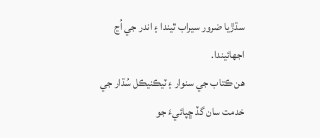سڌڙيا ضرور سيراب ٿيندا ۽ اندر جي اُڃ اجهائيندا.
هن ڪتاب جي سنوار ۽ ٽيڪنيڪل سُڌار جي خدمت سان گڏ ڇپائيءَ جو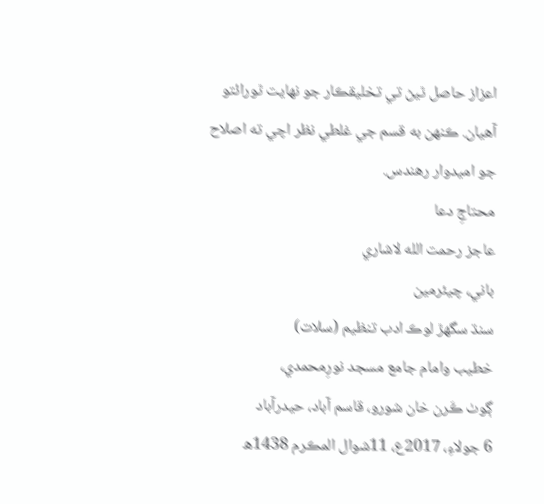اعزاز حاصل ٿيڻ تي تخليقڪار جو نهايت ٿورائتو آهيان. ڪنهن به قسم جي غلطي نظر اچي ته اصلاح جو اميدوار رهندس.
محتاجِ دعا
عاجز رحمت الله لاشاري
باني، چيئرمين
سنڌ سگهڙ لوڪ ادب تنظيم (سلات)
خطيب وامام جامع مسجد نورِمحمدي،
ڳوٺ ڪَرن خان شورو، قاسم آباد، حيدرآباد
6 جولاءِ، 2017ع، 11شوال المڪرم 1438ھ